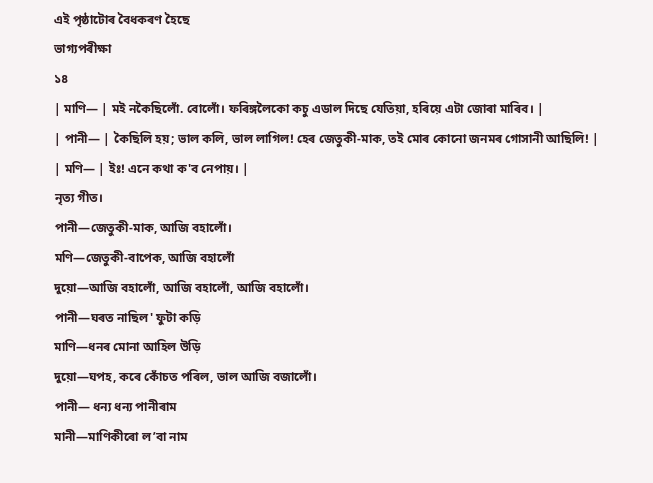এই পৃষ্ঠাটোৰ বৈধকৰণ হৈছে
ভাগ্যপৰীক্ষা
১৪
| মাণি— | মই নকৈছিলোঁ. বোলোঁ। ফৰিঙ্গলৈকো কচু এডাল দিছে যেতিয়া, হৰিয়ে এটা জোৰা মাৰিব। |
| পানী— | কৈছিলি হয়; ভাল কলি, ভাল লাগিল! হেৰ জেতুকী-মাক, তই মোৰ কোনো জনমৰ গোসানী আছিলি! |
| মণি— | ইঃ! এনে কথা ক'ব নেপায়। |
নৃত্য গীত।
পানী—জেতুকী-মাক, আজি বহালোঁ।
মণি—জেতুকী-বাপেক, আজি বহালোঁ
দুয়ো—আজি বহালোঁ, আজি বহালোঁ, আজি বহালোঁ।
পানী—ঘৰত নাছিল' ফুটা কড়ি
মাণি—ধনৰ মোনা আহিল উড়ি
দুয়ো—ঘপহ, কৰে কোঁচত পৰিল, ভাল আজি বজালোঁ।
পানী— ধন্য ধন্য পানীৰাম
মানী—মাণিকীৰো ল’বা নাম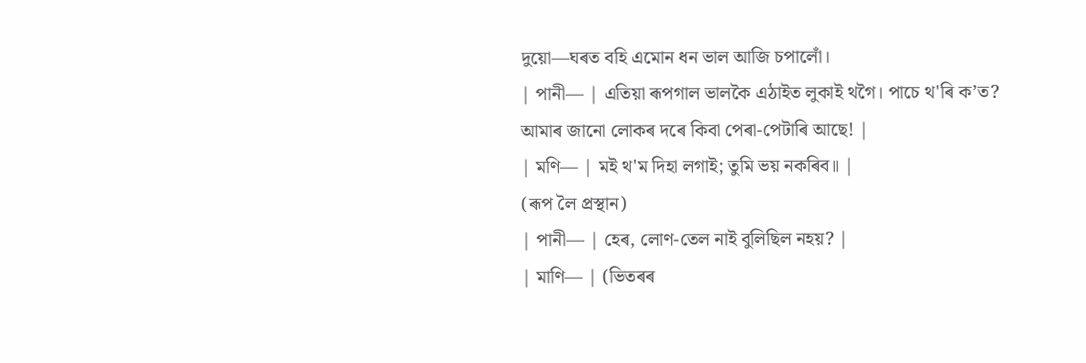দুয়ো—ঘৰত বহি এমোন ধন ভাল আজি চপালোঁ।
| পানী— | এতিয়া ৰূপগাল ভালকৈ এঠাইত লুকাই থগৈ। পাচে থ'ৰি ক’ত? আমাৰ জানো লোকৰ দৰে কিবা পেৰা-পেটাৰি আছে! |
| মণি— | মই থ'ম দিহা লগাই; তুমি ভয় নকৰিব॥ |
(ৰূপ লৈ প্ৰস্থান)
| পানী— | হেৰ, লোণ-তেল নাই বুলিছিল নহয়? |
| মাণি— | (ভিতৰৰ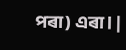পৰা) এৰা। |